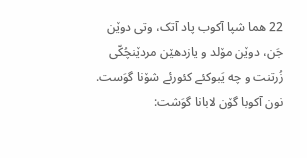22 هما شپا آکوب پاد آتک، وتی دوێن جَن، دوێن مۆلد و یازدهێن مردێنچُکّی زُرتنت و چه یَبوکئے کئورئے شۆنا گوَست.
نون آکوبا گۆن لابانا گوَشت: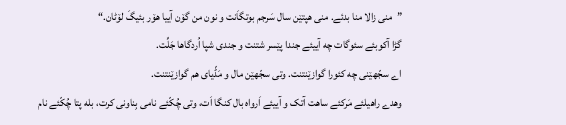”منی زالا منا بدئے. منی هپتێن سال سَرجم بوتگاَنت و نون من گۆن آییا هۆر بئیگَ لۆٹان.“
گڑا آکوبئے سئوگات چه آییئے جندا پێسر شتنت و جندی شپا اُردگاها جَلِّت.
اے سجّهێنی چه کئورا گوازێنتنت. وتی سجّهێن مال و مَڈّیای هم گوازێنتنت.
وهدے راهیلئے مَرکئے ساهت آتک و آییئے اَرواه بال کنگا اَت، وتی چُکّئے نامی بِناونی کرت، بله پتا چُکّئے نام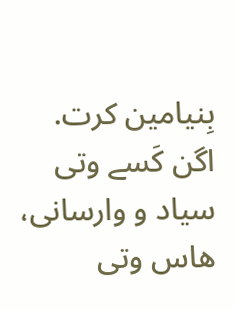بِنیامین کرت.
اگن کَسے وتی سیاد و وارسانی، هاس وتی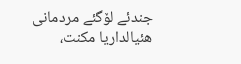جندئے لۆگئے مردمانی هئیالداریا مکنت،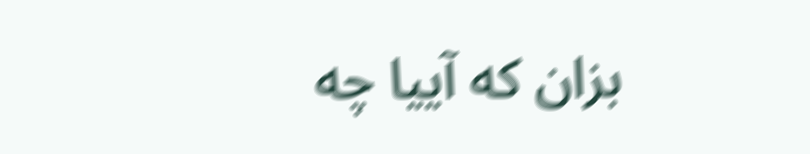بزان که آییا چه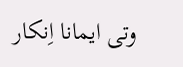وتی ایمانا اِنکار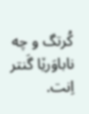کُرتگ و چه ناباوَرێا گَنتر اِنت.